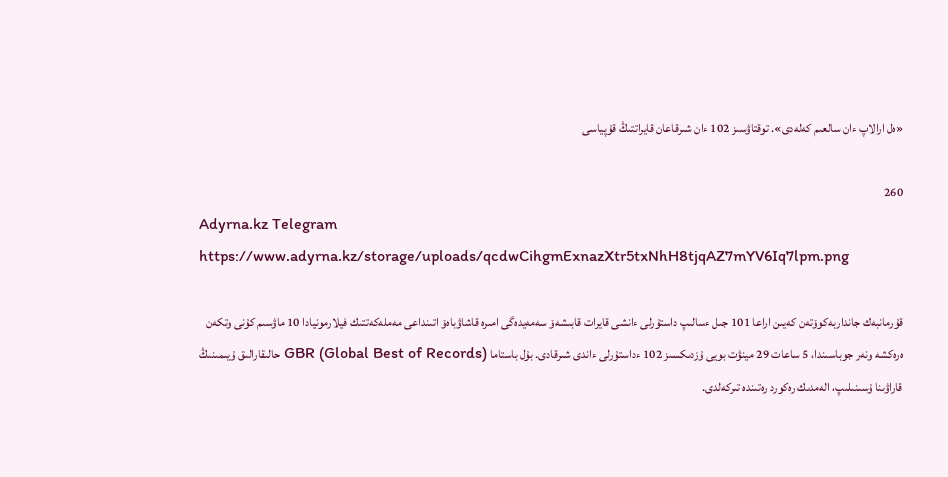«ەل ارالاپ ءان سالعىم كەلەدى». توقتاۋسىز 102 ءان شىرقاعان قايراتتىڭ قۇپياسى

260
Adyrna.kz Telegram
https://www.adyrna.kz/storage/uploads/qcdwCihgmExnazXtr5txNhH8tjqAZ7mYV6Iq7lpm.png

قۇرمانبەك جانداربەكوۆتەن كەيىن اراعا 101 جىل ءسالىپ داستۇرلى ءانشى قايرات قابىشەۆ سەمەيدەگى امىرە قاشاۋباەۆ اتىنداعى مەملەكەتتىك فيلارمونيادا 10 ماۋسىم كۇنى وتكەن ەرەكشە ونەر جوباسىندا، 5 ساعات 29 مينۋت بويى ۇزدىكسىز 102 ءداستۇرلى ءاندى شىرقادى. بۇل باستاما GBR (Global Best of Records) حالىقارالىق ۇيىمىنىڭ قاراۋىنا ۇسىنىلىپ، الەمدىك رەكورد رەتىندە تىركەلدى.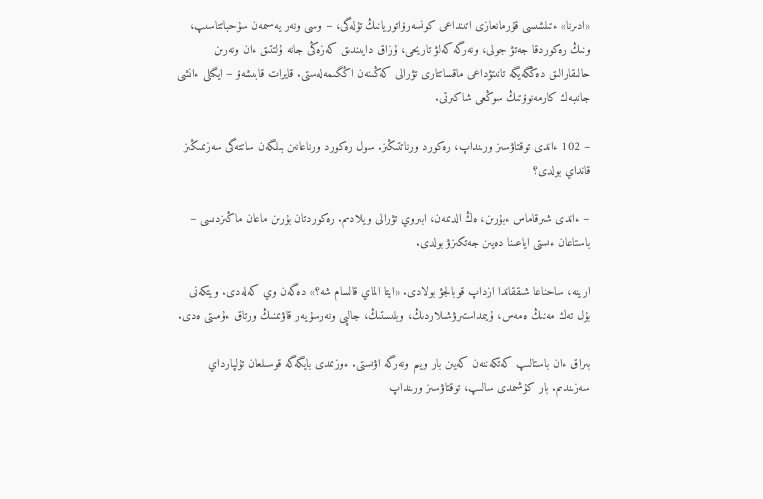«ادىرنا» ءتىلشىسى قۇرمانعازى اتىنداعى كونسەرۆاتوريانىڭ تۇلەگى، – وسى ونەر يەسىمەن سۇحباتتاسىپ، ونىڭ رەكوردقا جەتۋ جولى، ونەرگە كەلۋ تاريحى، ۇزاق دايىندىق كەزەڭى جانە ۇلتتىق ءان ونەرىن حالىقارالىق دەڭگەيگە تانىتۋداعى ماقساتتارى تۋرالى كەڭىنەن اڭگىمەلەستى. قايرات قابىشەۆ – ايگىلى ءانشى جانىبەك كارمەنوۆتىڭ سوڭعى شاكىرتى.

– 102 ءاندى توقتاۋسىز ورىنداپ، رەكورد ورناتتىڭىز. سول رەكورد ورناعانىن بىلگەن ساتتەگى سەزىمىڭىز قانداي بولدى؟

– ءاندى شىرقاماس ءبۇرىن، ەڭ الدىمەن، ابىروي تۋرالى ويلادىم. رەكوردتان بۇرىن ماعان ماڭىزدىسى – باستاعان ءىستى اياعىنا دەيىن جەتكىزۋ بولدى.

ارينە، ساحناعا شىققاندا ازداپ قوبالجۋ بولادى. «ايتا الماي قالسام شە؟» دەگەن وي كەلەدى. ويتكەنى بۇل تەك مەنىڭ ەمەس، ۇيىمداستىرۋشىلاردىڭ، وبلىستىڭ، جالپى ونەرسۇيەر قاۋىمنىڭ ورتاق ءۇمىتى ەدى.

بىراق ءان باستالىپ كەتكەننەن كەيىن بار ويىم ونەرگە اۋىستى. ءوزىمدى بايگەگە قوسىلعان تۇلپارداي سەزىندىم. بار كۇشىمدى سالىپ، توقتاۋسىز ورىنداپ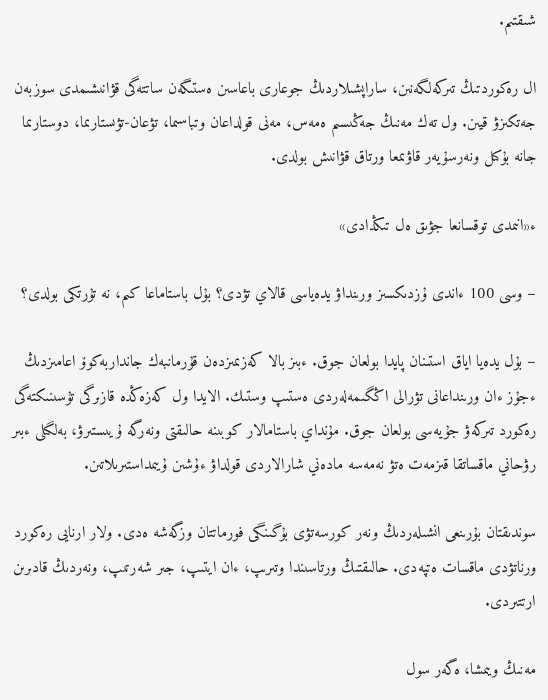شىقتىم.

ال رەكوردتىڭ تىركەلگەنىن، ساراپشىلاردىڭ جوعارى باعاسىن ەستىگەن ساتتەگى قۋانىشىمدى سوزبەن جەتكىزۋ قيىن. ول تەك مەنىڭ جەڭىسىم ەمەس، مەنى قولداعان وتباسىما، تۋعان-تۋىستارىما، دوستارىما جانە بۇكىل ونەرسۇيەر قاۋىمعا ورتاق قۋانىش بولدى.

ء«انىمدى توقسانعا جۋىق ەل تىڭدادى»

– وسى 100 ءاندى ۇزدىكسىز ورىنداۋ يدەياسى قالاي تۋدى؟ بۇل باستاماعا كىم، نە تۇرتكى بولدى؟

– بۇل يدەيا اياق استىنان پايدا بولعان جوق. ءبىز بالا كەزىمىزدەن قۇرمانبەك جانداربەكوۆ اعامىزدىڭ ءجۇز ءان ورىنداعانى تۋرالى اڭگىمەلەردى ەستىپ وستىك. الايدا ول كەزەڭدە قازىرگى تۇسىنىكتەگى رەكورد تىركەۋ جۇيەسى بولعان جوق. مۇنداي باستامالار كوبىنە حالىقتى ونەرگە ۇيىستىرۋ، بەلگىلى ءبىر رۋحاني ماقساتقا قىزمەت ەتۋ نەمەسە مادەني شارالاردى قولداۋ ءۇشىن ۇيىمداستىرىلاتىن.

سوندىقتان بۇرىنعى انشىلەردىڭ ونەر كورسەتۋى بۇگىنگى فورماتتان وزگەشە ەدى. ولار ارنايى رەكورد ورناتۋدى ماقسات ەتپەدى. حالىقتىڭ ورتاسىندا وتىرىپ، ءان ايتىپ، جىر شەرتىپ، ونەردىڭ قادىرىن ارتتىردى.

مەنىڭ ويىمشا، ەگەر سول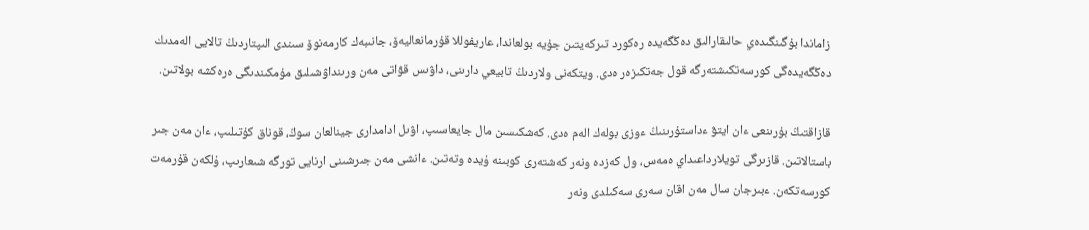زاماندا بۇگىنگىدەي حالىقارالىق دەڭگەيدە رەكورد تىركەيتىن جۇيە بولعاندا، عاريفوللا قۇرمانعاليەۆ، جانىبەك كارمەنوۆ سىندى الىپتاردىڭ تالايى الەمدىك دەڭگەيدەگى كورسەتكىشتەرگە قول جەتكىزەر ەدى. ويتكەنى ولاردىڭ تابيعي دارىنى، داۋىس قۋاتى مەن ورىنداۋشىلىق مۇمكىندىگى ەرەكشە بولاتىن.

قازاقتىڭ بۇرىنعى ءان ايتۋ ءداستۇرىنىڭ ءوزى بولەك الەم ەدى. كەشكىسىن مال جايعاسىپ، اۋىل ادامدارى جينالعان سوڭ، قوناق كۇتىلىپ، ءان مەن جىر باستالاتىن. قازىرگى تويلارداعىداي ەمەس، ول كەزدە ونەر كەشتەرى كوبىنە ۇيدە وتەتىن. ءانشى مەن جىرشىنى ارنايى تورگە شىعارىپ، ۇلكەن قۇرمەت كورسەتكەن. ءبىرجان سال مەن اقان سەرى سەكىلدى ونەر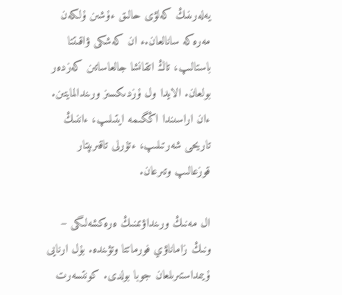يەلەرىنىڭ كەلۋى حالىق ءۇشىن ۇلكەن مەرەكە سانالعان.ء ان كەشكى ۋاقىتتا باستالىپ، تاڭ اتقانشا جالعاساتىن كەزدەر بولعان. الايدا ول ۇزدىكسىز ورىندالمايتىن. ءان اراسىندا اڭگىمە ايتىلىپ، ءاننىڭ تاريحى شەرتىلىپ، ءتۇرلى تاقىرىپتار قوزعالىپ وتىرعان.

ال مەنىڭ ورىنداۋىمنىڭ ەرەكشەلىگى – ونىڭ زاماناۋي فورماتتا وتۋىندە. بۇل ارنايى ۇيىمداستىرىلعان جوبا بولدى. كونتسەرت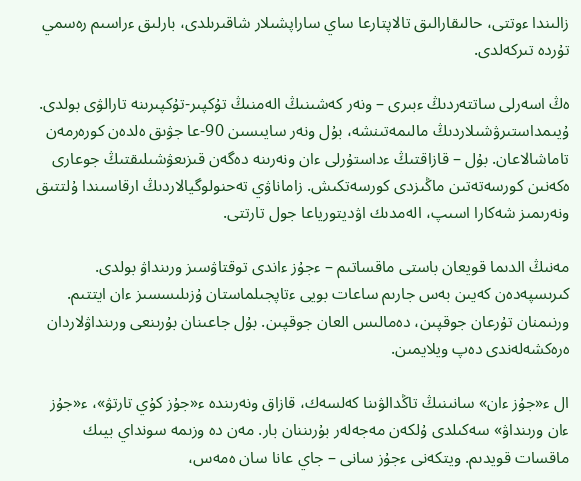زالىندا ءوتتى، حالىقارالىق تالاپتارعا ساي ساراپشىلار شاقىرىلدى، بارلىق ءراسىم رەسمي تۇردە تىركەلدى.

ەڭ اسەرلى ساتتەردىڭ ءبىرى – ونەر كەشىنىڭ الەمنىڭ تۇكپىر-تۇكپىرىنە تارالۋى بولدى. ۇيىمداستىرۋشىلاردىڭ مالىمەتىنشە، بۇل ونەر سايىسىن 90-عا جۋىق ەلدەن كورەرمەن تاماشالاعان. بۇل – قازاقتىڭ ءداستۇرلى ءان ونەرىنە دەگەن قىزىعۋشىلىقتىڭ جوعارى ەكەنىن كورسەتەتىن ماڭىزدى كورسەتكىش. زاماناۋي تەحنولوگيالاردىڭ ارقاسىندا ۇلتتىق ونەرىمىز شەكارا اسىپ، الەمدىك اۋديتورياعا جول تارتتى.

مەنىڭ الدىما قويعان باستى ماقساتىم – ءجۇز ءاندى توقتاۋسىز ورىنداۋ بولدى. كىرىسپەدەن كەيىن بەس جارىم ساعات بويى ءتاپجىلماستان ۇزىلىسسىز ءان ايتتىم. ورنىمنان تۇرعان جوقپىن، دەمالىس العان جوقپىن. بۇل جاعىنان بۇرىنعى ورىنداۋلاردان ەرەكشەلەندى دەپ ويلايمىن.

ال ء«جۇز ءان» سانىنىڭ تاڭدالۋىنا كەلسەك، قازاق ونەرىندە ء«جۇز كۇي تارتۋ»، ء«جۇز ءان ورىنداۋ» سەكىلدى ۇلكەن مەجەلەر بۇرىننان بار. مەن دە وزىمە سونداي بيىك ماقسات قويدىم. ويتكەنى ءجۇز سانى – جاي عانا سان ەمەس،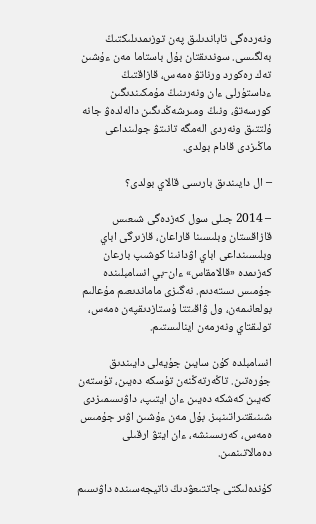ونەردەگى تاباندىلىق پەن توزىمدىلىكتىڭ بەلگىسى. سوندىقتان بۇل باستاما مەن ءۇشىن تەك رەكورد ورناتۋ ەمەس، قازاقتىڭ ءداستۇرلى ءان ونەرىنىڭ مۇمكىندىگىن كورسەتۋ، ونىڭ ومىرشەڭدىگىن دالەلدەۋ جانە ۇلتتىق ونەردى الەمگە تانىتۋ جولىنداعى ماڭىزدى قادام بولدى.

– ال دايىندىق بارىسى قالاي بولدى؟

– 2014 جىلى سول كەزدەگى شىعىس قازاقستان وبلىسىنا قاراعان، قازىرگى اباي وبلىسىنداعى اباي اۋدانىنا كوشىپ بارعان كەزىمدە «قالامقاس» ءان-بي انسامبلىندە جۇمىس ىستەدىم. نەگىزى ماماندىعىم مۇعالىم بولعانىمەن، ول ۋاقىتتا ۇستازدىقپەن ەمەس، تولىقتاي ونەرمەن اينالىستىم.

انسامبلدە كۇن سايىن جۇيەلى دايىندىق جۇرەتىن. تاڭەرتەڭنەن تۇسكە دەيىن، تۇستەن كەيىن كەشكە دەيىن ءان ايتىپ، داۋىسىمىزدى شىنىقتىراتىنبىز. بۇل مەن ءۇشىن اۋىر جۇمىس ەمەس، كەرىسىنشە، ءان ايتۋ ارقىلى دەمالاتىنمىن.

كۇندەلىكتى جاتتىعۋدىڭ ناتيجەسىندە داۋىسىم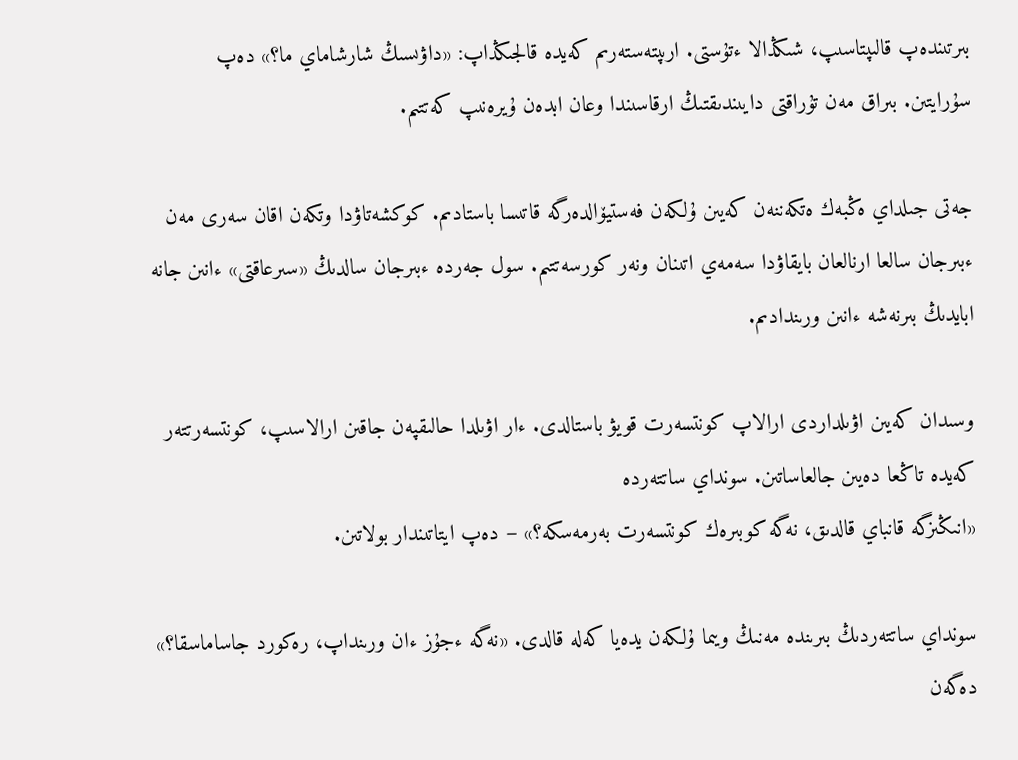بىرتىندەپ قالىپتاسىپ، شىڭدالا ءتۇستى. ارىپتەستەرىم كەيدە قالجىڭداپ: «داۋىسىڭ شارشاماي ما؟» دەپ سۇرايتىن. بىراق مەن تۇراقتى دايىندىقتىڭ ارقاسىندا وعان ابدەن ۇيرەنىپ كەتتىم.

جەتى جىلداي ەڭبەك ەتكەننەن كەيىن ۇلكەن فەستيۆالدەرگە قاتىسا باستادىم. كوكشەتاۋدا وتكەن اقان سەرى مەن ءبىرجان سالعا ارنالعان بايقاۋدا سەمەي اتىنان ونەر كورسەتتىم. سول جەردە ءبىرجان سالدىڭ «سىرعاقتى» ءانىن جانە ابايدىڭ بىرنەشە ءانىن ورىندادىم.

وسىدان كەيىن اۋىلداردى ارالاپ كونتسەرت قويۋ باستالدى. ءار اۋىلدا حالىقپەن جاقىن ارالاسىپ، كونتسەرتتەر كەيدە تاڭعا دەيىن جالعاساتىن. سونداي ساتتەردە
«انىڭىزگە قانباي قالدىق، نەگە كوبىرەك كونتسەرت بەرمەسكە؟» – دەپ ايتاتىندار بولاتىن.

سونداي ساتتەردىڭ بىرىندە مەنىڭ ويىما ۇلكەن يدەيا كەلە قالدى. «نەگە ءجۇز ءان ورىنداپ، رەكورد جاساماسقا؟» دەگەن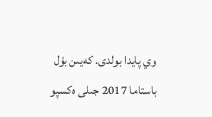وي پايدا بولدى. كەيىن بۇل باستاما 2017 جىلى ەكسپو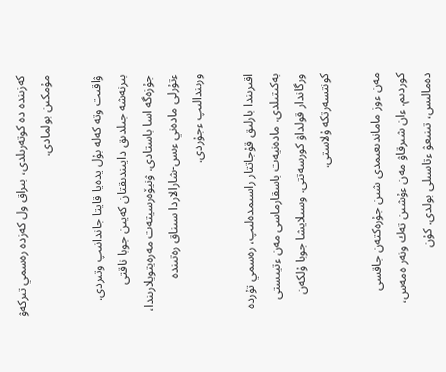كەزىندە دە كوتەرىلدى، بىراق ول كەزدە رەسمي تىركەۋ مۇمكىن بولمادى.

ۋاقىت وتە كەلە بۇل يدەيا قايتا جاندانىپ وتىردى. بىرنەشە جىلدىق دايىندىقتان كەيىن جوبا ناقتى جۇزەگە اسا باستادى. ۋنيۆەرسيتەت مەرەيتويلارىندا، ءتۇرلى مادەني ءىس-شارالاردا سىناق رەتىندە ورىندالىپ ءجۇردى.

اقىرىندا بارلىق قۇجاتتار راسىمدەلىپ، رەسمي تۇردە بەكىتىلدى. مادەنيەت باسقارماسى مەن ءتيىستى ورگاندار قولداۋ كورسەتتى. وسىلايشا جوبا ۇلكەن كونتسەرتكە ۇلاستى.

مەن ءوز ماماندىعىمدى شىن جۇرەكتەن جاقسى كوردىم. ءان شىرقاۋ مەن ءۇشىن تەك ونەر ەمەس، دەمالىس، تىنىعۋ ءتاسىلى بولدى. كۇن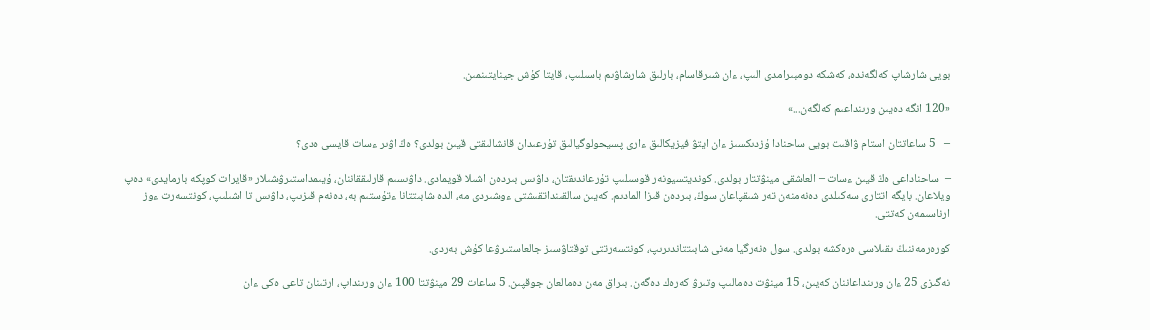بويى شارشاپ كەلگەندە، كەشكە دومبىرامدى الىپ، ءان شىرقاسام، بارلىق شارشاۋىم باسىلىپ، قايتا كۇش جينايتىنمىن.

«120 انگە دەيىن ورىنداعىم كەلگەن...»

–   5 ساعاتتان استام ۋاقىت بويى ساحنادا ۇزدىكسىز ءان ايتۋ فيزيكالىق ءارى پسيحولوگيالىق تۇرعىدان قانشالىقتى قيىن بولدى؟ ەڭ اۋىر ءسات قايسى ەدى؟

–  ساحناداعى ەڭ قيىن ءسات – العاشقى مينۋتتار بولدى. كونديتسيونەر قوسىلىپ تۇرعاندىقتان، داۋىس بىردەن اشىلا قويمادى. داۋىسىم قارلىققاننان، ۇيىمداستىرۋشىلار «قايرات كوپكە بارمايدى» دەپ ويلاعان. بايگە اتتارى سەكىلدى دەنەمنەن تەر شىقپاعان سوڭ، بىردەن قىزا المادىم. كەيىن سالقىنداتقىشتى ءوشىردى مە، الدە شابىتتانا ءتۇستىم بە، دەنەم قىزىپ، داۋىس تا اشىلىپ، كونتسەرت ءوز ارناسىمەن كەتتى.

كورەرمەننىڭ ىقىلاسى ەرەكشە بولدى. سول ەنەرگيا مەنى شابىتتاندىرىپ، كونتسەرتتى توقتاۋسىز جالعاستىرۋعا كۇش بەردى.

نەگىزى 25 ءان ورىنداعاننان كەيىن، 15 مينۋت دەمالىپ وتىرۋ كەرەك دەگەن. بىراق مەن دەمالعان جوقپىن. 5 ساعات 29 مينۋتتا 100 ءان ورىنداپ، ارتىنان تاعى ەكى ءان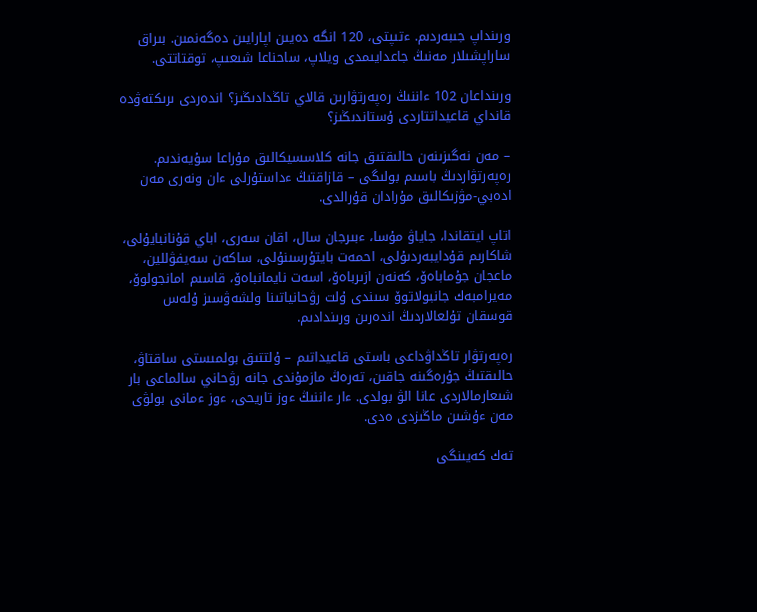ورىنداپ جىبەردىم. ءتىپتى، 120 انگە دەيىن اپارايىن دەگەنمىن. بىراق ساراپشىلار مەنىڭ جاعدايىمدى ويلاپ، ساحناعا شىعىپ، توقتاتتى.

ورىنداعان 102 ءاننىڭ رەپەرتۋارىن قالاي تاڭدادىڭىز؟ اندەردى ىرىكتەۋدە قانداي قاعيداتتاردى ۇستاندىڭىز؟

– مەن نەگىزىنەن حالىقتىق جانە كلاسسيكالىق مۇراعا سۇيەندىم. رەپەرتۋاردىڭ باسىم بولىگى – قازاقتىڭ ءداستۇرلى ءان ونەرى مەن ادەبي-مۋزىكالىق مۇرادان قۇرالدى.

اتاپ ايتقاندا، جاياۋ مۇسا، ءبىرجان سال، اقان سەرى، اباي قۇنانبايۇلى، شاكارىم قۇدايبەردىۇلى، احمەت بايتۇرسىنۇلى، ساكەن سەيفۋللين، ماعجان جۇماباەۆ، كەنەن ازىرباەۆ، اسەت نايمانباەۆ، قاسىم امانجولوۆ، مەيرامبەك جانبولاتوۆ سىندى ۇلت رۋحانياتىنا ولشەۋسىز ۇلەس قوسقان تۇلعالاردىڭ اندەرىن ورىندادىم.

رەپەرتۋار تاڭداۋداعى باستى قاعيداتىم – ۇلتتىق بولمىستى ساقتاۋ، حالىقتىڭ جۇرەگىنە جاقىن، تەرەڭ مازمۇندى جانە رۋحاني سالماعى بار شىعارمالاردى عانا الۋ بولدى. ءار ءاننىڭ ءوز تاريحى، ءوز ءمانى بولۋى مەن ءۇشىن ماڭىزدى ەدى.

تەك كەيىنگى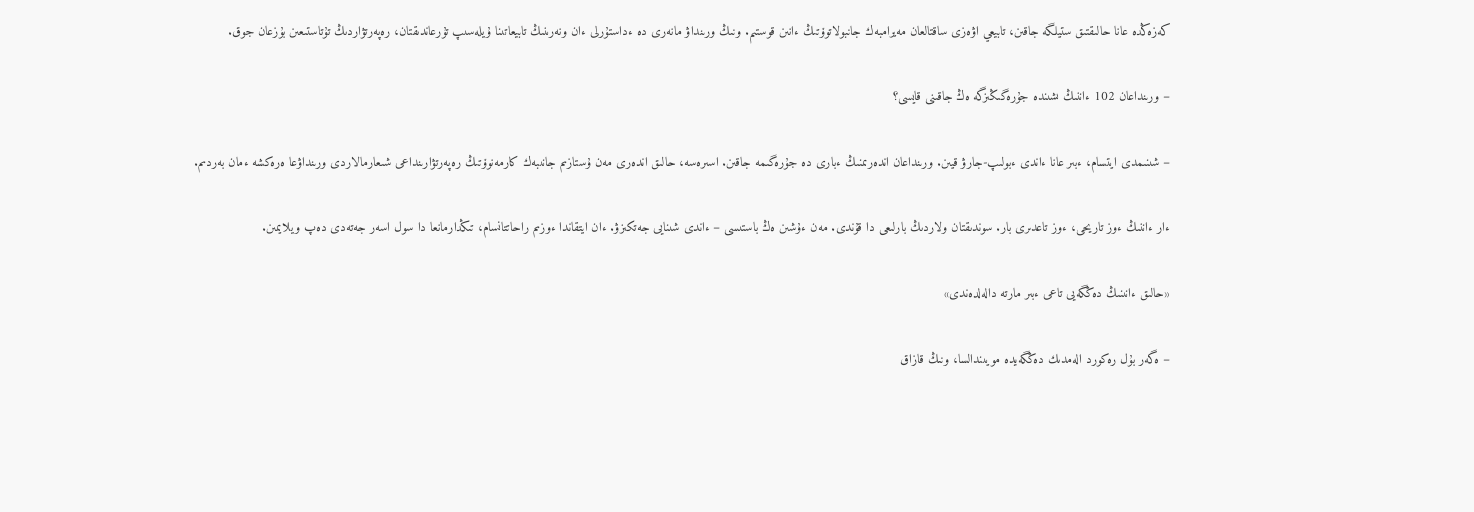كەزەڭدە عانا حالىقتىق ستيلگە جاقىن، تابيعي اۋەزى ساقتالعان مەيرامبەك جانبولاتوۆتىڭ ءانىن قوستىم. ونىڭ ورىنداۋ مانەرى دە ءداستۇرلى ءان ونەرىنىڭ تابيعاتىنا ۇيلەسىپ تۇرعاندىقتان، رەپەرتۋاردىڭ تۇتاستىعىن بۇزعان جوق.

– ورىنداعان 102 ءاننىڭ ىشىندە جۇرەگىڭىزگە ەڭ جاقىنى قايسى؟

– شىنىمدى ايتسام، ءبىر عانا ءاندى ءبولىپ-جارۋ قيىن. ورىنداعان اندەرىمنىڭ ءبارى دە جۇرەگىمە جاقىن. اسىرەسە، حالىق اندەرى مەن ۇستازىم جانىبەك كارمەنوۆتىڭ رەپەرتۋارىنداعى شىعارمالاردى ورىنداۋعا ەرەكشە ءمان بەردىم.

ءار ءاننىڭ ءوز تاريحى، ءوز تاعدىرى بار. سوندىقتان ولاردىڭ بارلىعى دا قۇندى. مەن ءۇشىن ەڭ باستىسى – ءاندى شىنايى جەتكىزۋ. ءان ايتقاندا ءوزىم راحاتتانسام، تىڭدارمانعا دا سول اسەر جەتەدى دەپ ويلايمىن.

«حالىق ءانىنىڭ دەڭگەيى تاعى ءبىر مارتە دالەلدەندى»

– ەگەر بۇل رەكورد الەمدىك دەڭگەيدە مويىندالسا، ونىڭ قازاق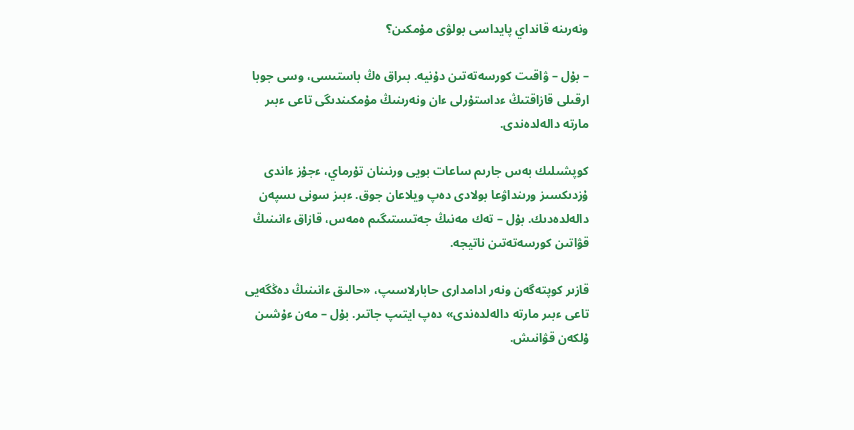ونەرىنە قانداي پايداسى بولۋى مۇمكىن؟

– بۇل – ۋاقىت كورسەتەتىن دۇنيە. بىراق ەڭ باستىسى، وسى جوبا ارقىلى قازاقتىڭ ءداستۇرلى ءان ونەرىنىڭ مۇمكىندىگى تاعى ءبىر مارتە دالەلدەندى.

كوپشىلىك بەس جارىم ساعات بويى ورنىنان تۇرماي، ءجۇز ءاندى ۇزدىكسىز ورىنداۋعا بولادى دەپ ويلاعان جوق. ءبىز سونى ىسپەن دالەلدەدىك. بۇل – تەك مەنىڭ جەتىستىگىم ەمەس، قازاق ءانىنىڭ قۋاتىن كورسەتەتىن ناتيجە.

قازىر كوپتەگەن ونەر ادامدارى حابارلاسىپ، «حالىق ءانىنىڭ دەڭگەيى تاعى ءبىر مارتە دالەلدەندى» دەپ ايتىپ جاتىر. بۇل – مەن ءۇشىن ۇلكەن قۋانىش.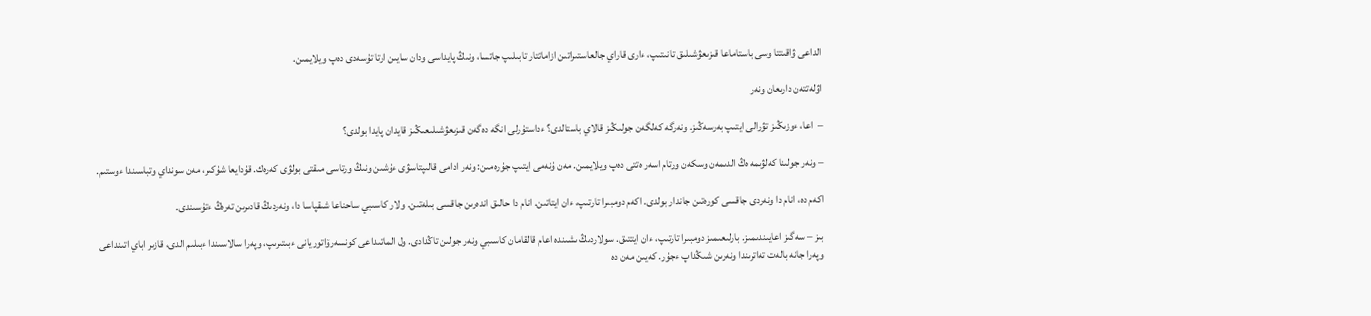الداعى ۋاقىتتا وسى باستاماعا قىزىعۋشىلىق تانىتىپ، ءارى قاراي جالعاستىراتىن ازاماتتار تابىلىپ جاتسا، ونىڭ پايداسى ودان سايىن ارتا تۇسەدى دەپ ويلايمىن.

اۋلەتتەن دارىعان ونەر

–  اعا، ءوزىڭىز تۋرالى ايتىپ بەرسەڭىز. ونەرگە كەلگەن جولىڭىز قالاي باستالدى؟ ءداستۇرلى انگە دەگەن قىزىعۋشىلىعىڭىز قايدان پايدا بولدى؟

– ونەر جولىنا كەلۋىمە ەڭ الدىمەن وسكەن ورتام اسەر ەتتى دەپ ويلايمىن. مەن ۇنەمى ايتىپ جۇرەمىن: ونەر ادامى قالىپتاسۋى ءۇشىن ونىڭ ورتاسى مىقتى بولۋى كەرەك. قۇدايعا شۇكىر، مەن سونداي وتباسىندا ءوستىم.

اكەم دە، انام دا ونەردى جاقسى كورەتىن جاندار بولدى. اكەم دومبىرا تارتىپ، ءان ايتاتىن. انام دا حالىق اندەرىن جاقسى بىلەتىن. ولار كاسىبي ساحناعا شىقپاسا دا، ونەردىڭ قادىرىن تەرەڭ ءتۇسىندى.

بىز – سەگىز اعايىندىمىز. بارلىعىمىز دومبىرا تارتىپ، ءان ايتتىق. سولاردىڭ ىشىندە اعام قالقامان كاسىبي ونەر جولىن تاڭدادى. ول الماتىداعى كونسەرۆاتوريانى ءبىتىرىپ، وپەرا سالاسىندا ءبىلىم الدى، قازىر اباي اتىنداعى وپەرا جانە بالەت تەاترىندا ونەرىن شىڭداپ ءجۇر. كەيىن مەن دە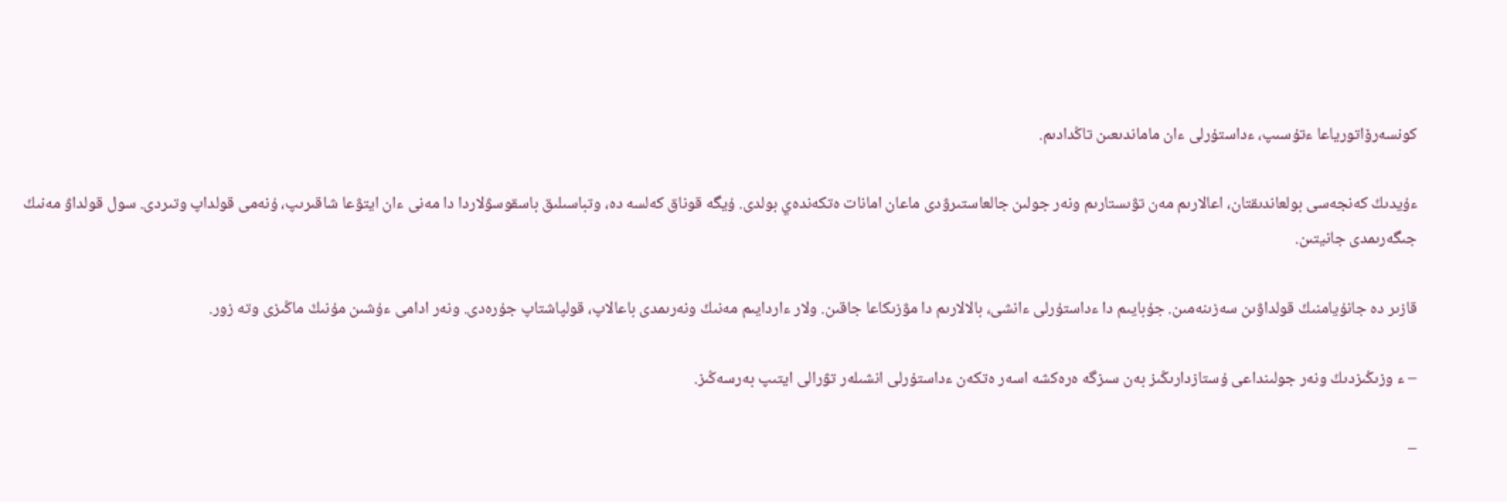كونسەرۆاتورياعا ءتۇسىپ، ءداستۇرلى ءان ماماندىعىن تاڭدادىم.

ءۇيدىڭ كەنجەسى بولعاندىقتان، اعالارىم مەن تۋىستارىم ونەر جولىن جالعاستىرۋدى ماعان امانات ەتكەندەي بولدى. ۇيگە قوناق كەلسە دە، وتباسىلىق باسقوسۋلاردا دا مەنى ءان ايتۋعا شاقىرىپ، ۇنەمى قولداپ وتىردى. سول قولداۋ مەنىڭ جىگەرىمدى جانيتىن.

قازىر دە جانۇيامنىڭ قولداۋىن سەزىنەمىن. جۇبايىم دا ءداستۇرلى ءانشى، بالالارىم دا مۋزىكاعا جاقىن. ولار ءاردايىم مەنىڭ ونەرىمدى باعالاپ، قولپاشتاپ جۇرەدى. ونەر ادامى ءۇشىن مۇنىڭ ماڭىزى وتە زور.

– ء وزىڭىزدىڭ ونەر جولىنداعى ۇستازدارىڭىز بەن سىزگە ەرەكشە اسەر ەتكەن ءداستۇرلى انشىلەر تۋرالى ايتىپ بەرسەڭىز.

–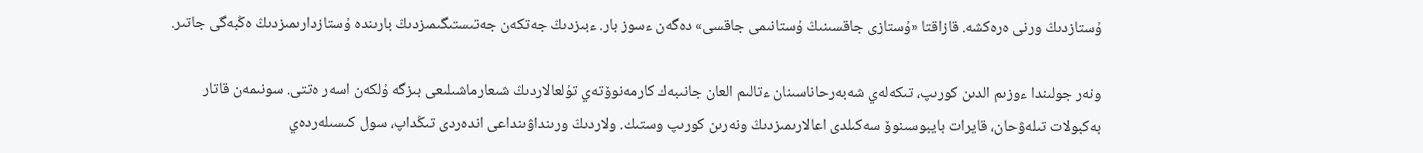ۇستازدىڭ ورنى ەرەكشە. قازاقتا «ۇستازى جاقسىنىڭ ۇستانىمى جاقسى» دەگەن ءسوز بار. ءبىزدىڭ جەتكەن جەتىستىگىمىزدىڭ بارىندە ۇستازدارىمىزدىڭ ەڭبەگى جاتىر.

ونەر جولىندا ءوزىم الدىن كورىپ، تىكەلەي شەبەرحاناسىنان ءتالىم العان جانىبەك كارمەنوۆتەي تۇلعالاردىڭ شىعارماشىلىعى بىزگە ۇلكەن اسەر ەتتى. سونىمەن قاتار بەكبولات تىلەۋحان، قايرات بايبوسىنوۆ سەكىلدى اعالارىمىزدىڭ ونەرىن كورىپ وستىك. ولاردىڭ ورىنداۋىنداعى اندەردى تىڭداپ، سول كىسىلەردەي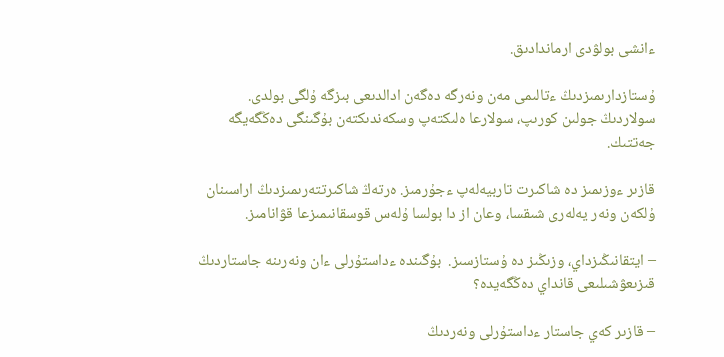ءانشى بولۋدى ارماندادىق.

ۇستازدارىمىزدىڭ ءتالىمى مەن ونەرگە دەگەن ادالدىعى بىزگە ۇلگى بولدى. سولاردىڭ جولىن كورىپ، سولارعا ەلىكتەپ وسكەندىكتەن بۇگىنگى دەڭگەيگە جەتتىك.

قازىر ءوزىمىز دە شاكىرت تاربيەلەپ ءجۇرمىز. ەرتەڭ شاكىرتتەرىمىزدىڭ اراسىنان ۇلكەن ونەر يەلەرى شىقسا، وعان از دا بولسا ۇلەس قوسقانىمىزعا قۋانامىز.

– ايتقانىڭىزداي، وزىڭىز دە ۇستازسىز.  بۇگىندە ءداستۇرلى ءان ونەرىنە جاستاردىڭ قىزىعۋشىلىعى قانداي دەڭگەيدە؟

– قازىر كەي جاستار ءداستۇرلى ونەردىڭ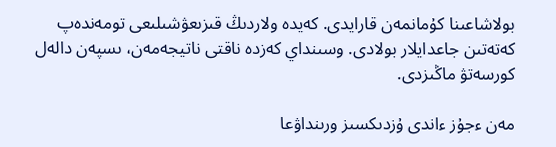بولاشاعىنا كۇمانمەن قارايدى. كەيدە ولاردىڭ قىزىعۋشىلىعى تومەندەپ كەتەتىن جاعدايلار بولادى. وسىنداي كەزدە ناقتى ناتيجەمەن، ىسپەن دالەل كورسەتۋ ماڭىزدى.

مەن ءجۇز ءاندى ۇزدىكسىز ورىنداۋعا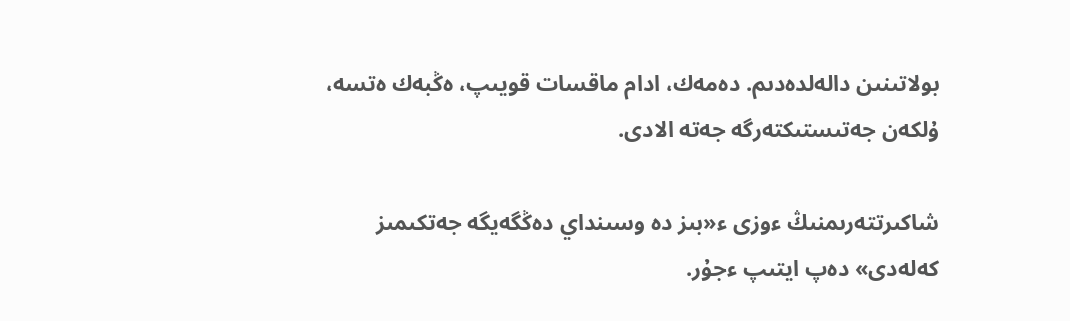بولاتىنىن دالەلدەدىم. دەمەك، ادام ماقسات قويىپ، ەڭبەك ەتسە، ۇلكەن جەتىستىكتەرگە جەتە الادى.

شاكىرتتەرىمنىڭ ءوزى ء«بىز دە وسىنداي دەڭگەيگە جەتكىمىز كەلەدى» دەپ ايتىپ ءجۇر.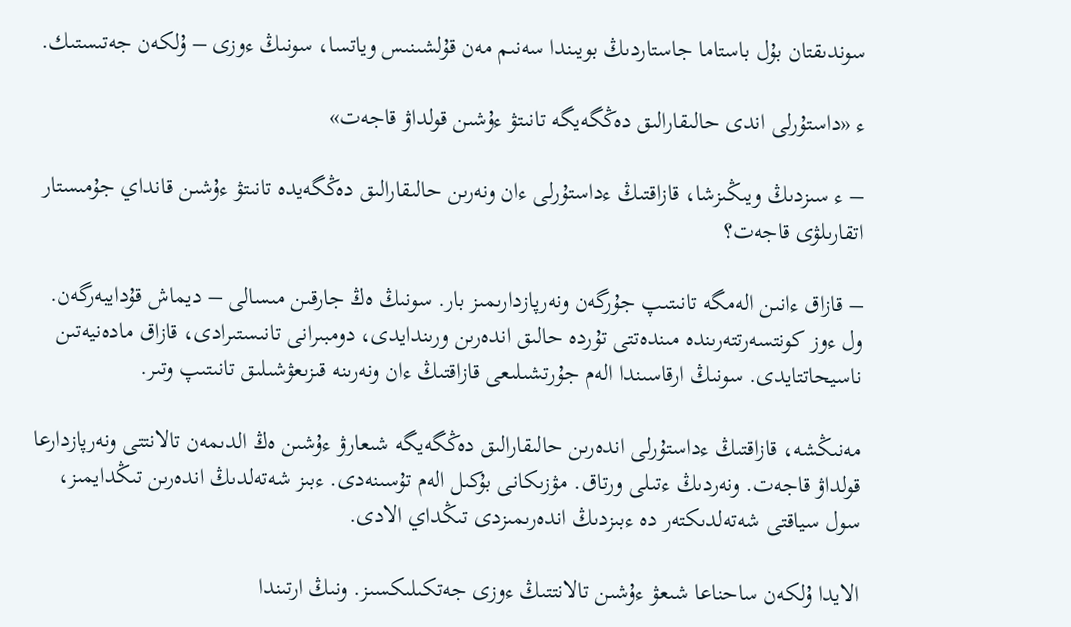سوندىقتان بۇل باستاما جاستاردىڭ بويىندا سەنىم مەن قۇلشىنىس وياتسا، سونىڭ ءوزى – ۇلكەن جەتىستىك.

ء «داستۇرلى اندى حالىقارالىق دەڭگەيگە تانىتۋ ءۇشىن قولداۋ قاجەت»

– ء سىزدىڭ ويىڭىزشا، قازاقتىڭ ءداستۇرلى ءان ونەرىن حالىقارالىق دەڭگەيدە تانىتۋ ءۇشىن قانداي جۇمىستار اتقارىلۋى قاجەت؟

– قازاق ءانىن الەمگە تانىتىپ جۇرگەن ونەرپازدارىمىز بار. سونىڭ ەڭ جارقىن مىسالى – ديماش قۇدايبەرگەن. ول ءوز كونتسەرتتەرىندە مىندەتتى تۇردە حالىق اندەرىن ورىندايدى، دومبىرانى تانىستىرادى، قازاق مادەنيەتىن ناسيحاتتايدى. سونىڭ ارقاسىندا الەم جۇرتشىلىعى قازاقتىڭ ءان ونەرىنە قىزىعۋشىلىق تانىتىپ وتىر.

مەنىڭشە، قازاقتىڭ ءداستۇرلى اندەرىن حالىقارالىق دەڭگەيگە شىعارۋ ءۇشىن ەڭ الدىمەن تالانتتى ونەرپازدارعا قولداۋ قاجەت. ونەردىڭ ءتىلى ورتاق. مۋزىكانى بۇكىل الەم تۇسىنەدى. ءبىز شەتەلدىڭ اندەرىن تىڭدايمىز، سول سياقتى شەتەلدىكتەر دە ءبىزدىڭ اندەرىمىزدى تىڭداي الادى.

الايدا ۇلكەن ساحناعا شىعۋ ءۇشىن تالانتتىڭ ءوزى جەتكىلىكسىز. ونىڭ ارتىندا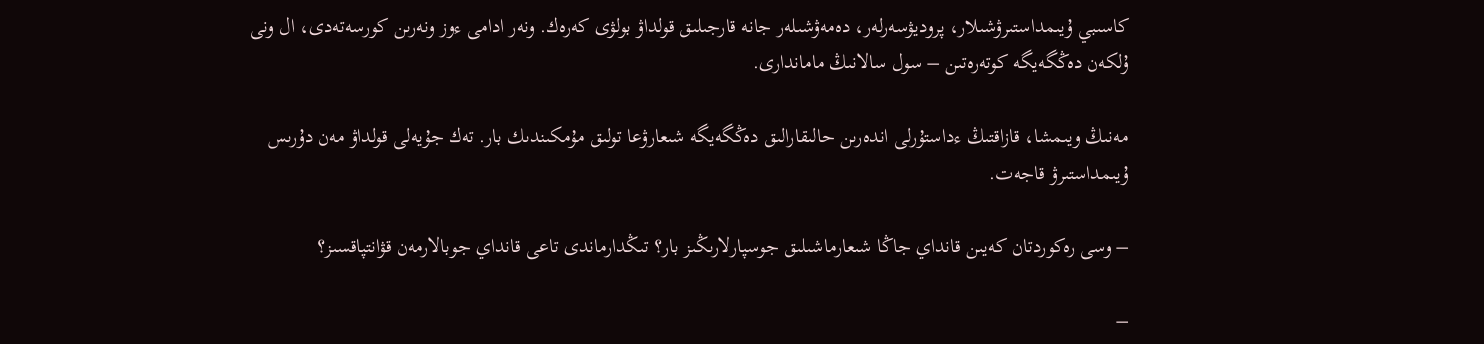كاسىبي ۇيىمداستىرۋشىلار، پروديۋسەرلەر، دەمەۋشىلەر جانە قارجىلىق قولداۋ بولۋى كەرەك. ونەر ادامى ءوز ونەرىن كورسەتەدى، ال ونى ۇلكەن دەڭگەيگە كوتەرەتىن – سول سالانىڭ ماماندارى.

مەنىڭ ويىمشا، قازاقتىڭ ءداستۇرلى اندەرىن حالىقارالىق دەڭگەيگە شىعارۋعا تولىق مۇمكىندىك بار. تەك جۇيەلى قولداۋ مەن دۇرىس ۇيىمداستىرۋ قاجەت.

– وسى رەكوردتان كەيىن قانداي جاڭا شىعارماشىلىق جوسپارلارىڭىز بار؟ تىڭدارماندى تاعى قانداي جوبالارمەن قۋانتپاقسىز؟

–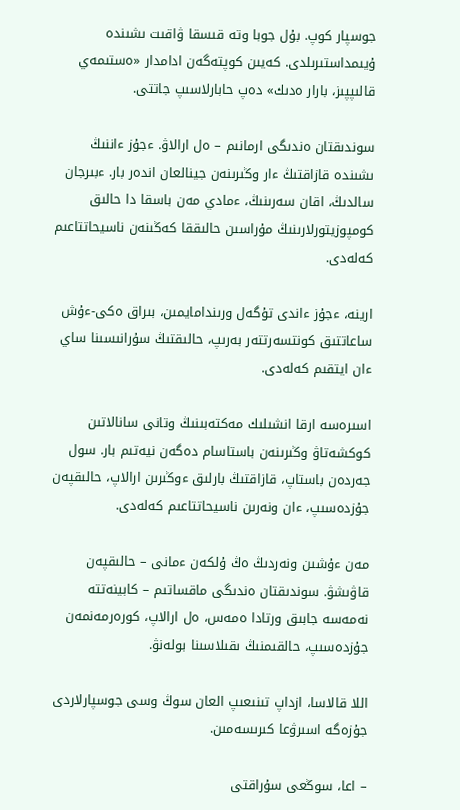جوسپار كوپ. بۇل جوبا وتە قىسقا ۋاقىت ىشىندە ۇيىمداستىرىلدى. كەيىن كوپتەگەن ادامدار «ەستىمەي قالىپپىز، بارار ەدىك» دەپ حابارلاسىپ جاتتى.

سوندىقتان ەندىگى ارمانىم – ەل ارالاۋ. ءجۇز ءاننىڭ ىشىندە قازاقتىڭ ءار وڭىرىنەن جينالعان اندەر بار. ءبىرجان سالدىڭ، اقان سەرىنىڭ، ءمادي مەن باسقا دا حالىق كومپوزيتورلارىنىڭ مۇراسىن حالىققا كەڭىنەن ناسيحاتتاعىم كەلەدى.

ارينە، ءجۇز ءاندى تۇگەل ورىندامايمىن، بىراق ەكى-ءۇش ساعاتتىق كونتسەرتتەر بەرىپ، حالىقتىڭ سۇرانىسىنا ساي ءان ايتقىم كەلەدى.

اسىرەسە ارقا انشىلىك مەكتەبىنىڭ وتانى سانالاتىن كوكشەتاۋ وڭىرىنەن باستاسام دەگەن نيەتىم بار. سول جەردەن باستاپ، قازاقتىڭ بارلىق ءوڭىرىن ارالاپ، حالىقپەن جۇزدەسىپ، ءان ونەرىن ناسيحاتتاعىم كەلەدى.

مەن ءۇشىن ونەردىڭ ەڭ ۇلكەن ءمانى – حالىقپەن قاۋىشۋ. سوندىقتان ەندىگى ماقساتىم – كابينەتتە نەمەسە جابىق ورتادا ەمەس، ەل ارالاپ، كورەرمەنمەن جۇزدەسىپ، حالقىمنىڭ ىقىلاسىنا بولەنۋ.

اللا قالاسا، ازداپ تىنىعىپ العان سوڭ وسى جوسپارلاردى جۇزەگە اسىرۋعا كىرىسەمىن.

– اعا، سوڭعى سۇراقتى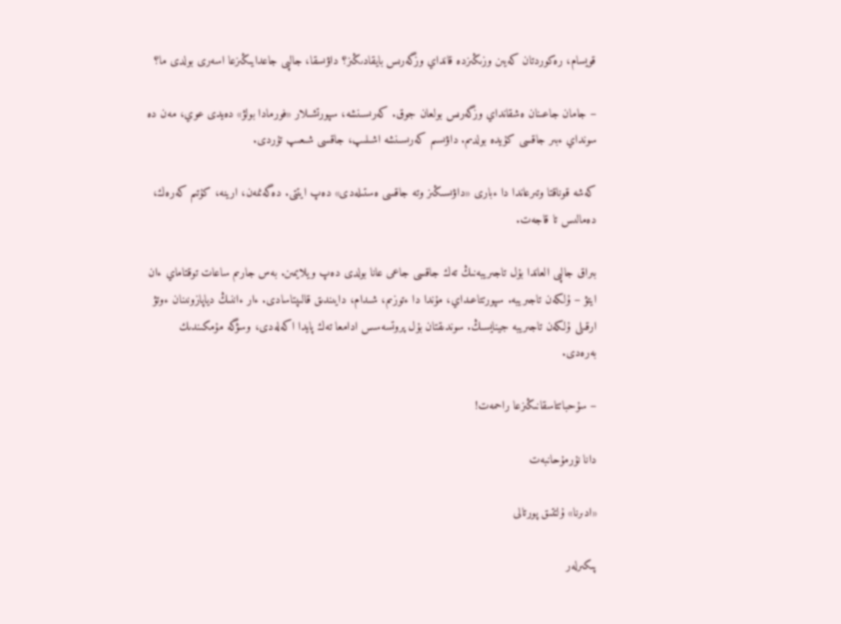قويسام، رەكوردتان كەيىن وزىڭىزدە قانداي وزگەرىس بايقادىڭىز؟ داۋىسقا، جالپى جاعدايىڭىزعا اسەرى بولدى ما؟

– جامان جاعىنان ەشقانداي وزگەرىس بولعان جوق. كەرىسىنشە، سپورتشىلار «فورمادا بولۋ» دەيدى عوي، مەن دە سونداي ءبىر جاقسى كۇيدە بولدىم. داۋىسىم كەرىسىنشە اشىلىپ، جاقسى شىعىپ تۇردى.

كەشە قوناقتا وتىرعاندا دا ءبارى «داۋىسىڭىز وتە جاقسى ەستىلەدى» دەپ ايتتى. دەگەنمەن، ارينە، كۇتىم كەرەك، دەمالىس تا قاجەت.

بىراق جالپى العاندا بۇل تاجىريبەنىڭ تەك جاقسى جاعى عانا بولدى دەپ ويلايمىن. بەس جارىم ساعات توقتاماي ءان ايتۋ – ۇلكەن تاجىريبە. سپورتتاعىداي، مۇندا دا ءتوزىم، شىدام، دايىندىق قالىپتاسادى. ءار ءاننىڭ دياپازونىنان ءوتۋ ارقىلى ۇلكەن تاجىريبە جينايسىڭ. سوندىقتان بۇل پروتسەسس ادامعا تەك پايدا اكەلەدى، وسۋگە مۇمكىندىك بەرەدى.

– سۇحباتتاسقانىڭىزعا راحمەت!

دانا نۇرمۇحانبەت

«ادىرنا» ۇلتتىق پورتالى

پىكىرلەر